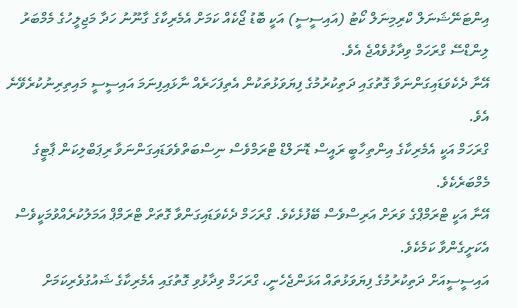އިންޓަނޭޝަނަލް ކްރިމިނަލް ކޯޓު (އައިސީސީ) އަކީ ބޮޑު ޖޯކެއް ކަމަށް އެމެރިކާގެ ގާނޫނު ހަދާ މަޖިލީހުގެ މެމްބަރު ލިންޑްސޭ ގްރަހަމް ވިދާޅުވެއްޖެ އެވެ.
އޭނާ ދެކެވަޑައިގަންނަވާ ގޮތުގައި ދަތިކުރުމުގެ ފިޔަވަޅުތަކުން އެތިފަހަރެއް ނާޅައިފިނަމަ އައިސީސީ މައިތިރިނުކުރެވޭނެ އެވެ.
ގްރަހަމް އަކީ އެމެރިކާގެ އިންތިހާބީ ރައީސް ޑޮނަލްޑް ޓްރަމްވެސް ނިސްބަތްވެވަޑައިގަންނަވާ ރިޕަބްލިކަން ޕާޓީގެ މެމްބަރެކެވެ.
އޭނާ އަކީ ޓްރަމްޕްގެ ވަރަށް އަރިސްވެސް ބޭފުޅެކެވެ. ގްރަހަމް ދެކެވަޑައިގަންވާ ގޮތަށް ޓްރަމްޕް އަމަލުކުރެއްވުމަކީވެސް އެކަށީގެންވާ ކަމެކެވެ.
އައިސީސީއަށް ދަތިކުރުމުގެ ފިޔަވަޅުތައް އަޅަންޖެހެނީ، ގްރަހަމް ވިދާޅުވި ގޮތުގައި އެމެރިކާގެ ޝައުގުވެރިކަމަށް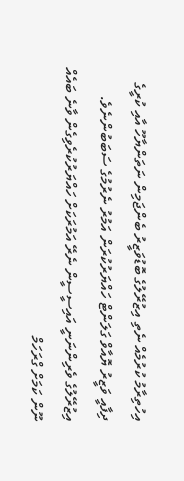އިހުތިރާމު ކުރުމެއް ނެތި އިޒުރޭލުގެ ބޮޑުވަޒީރު ބެންޖަމިން ނަތަންޔާހޫ އާއި ކުރީގެ ދިފާއީ ވަޒީރު ޔޮއާވް ގަލަންޓް ހައްޔަރުކުރަން އަމުރު ނެރުމުގެ ސަބަބުންނެވެ.
އިޒުރޭލުގެ ވެރިންނަނީ އައިސީސީން ނެރޭ އަމުރަކަށް ހައްޔަރުކުރެވިގެން ވާނެ ބައެއް ނޫން ކަމަށް ގްރަހަމް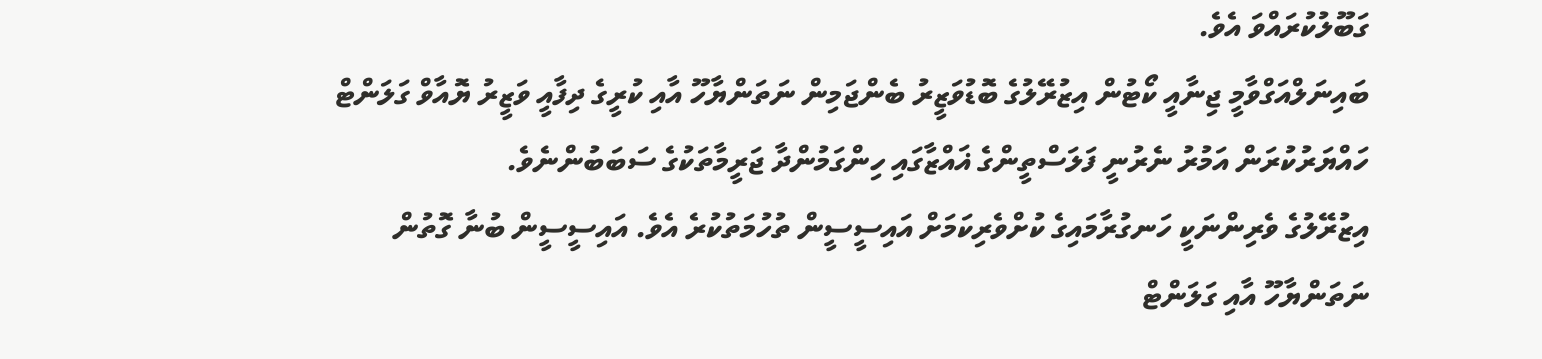ގަބޫލުކުރައްވަ އެވެ.
ބައިނަލްއަގްވާމީ ޖިނާއީ ކޯޓުން އިޒުރޭލުގެ ބޮޑުވަޒީރު ބެންޖަމިން ނަތަންޔާހޫ އާއި ކުރީގެ ދިފާއީ ވަޒީރު ޔޮއާވް ގަލަންޓް ހައްޔަރުކުރަން އަމުރު ނެރުނީ ފަލަސްތީންގެ ޣައްޒާގައި ހިންގަމުންދާ ޖަރީމާތަކުގެ ސަބަބުންނެވެ.
އިޒުރޭލުގެ ވެރިންނަކީ ހަނގުރާމައިގެ ކުށްވެރިކަމަށް އައިސީސީން ތުހުމަތުކުރެ އެވެ. އައިސީސީން ބުނާ ގޮތުން ނަތަންޔާހޫ އާއި ގަލަންޓް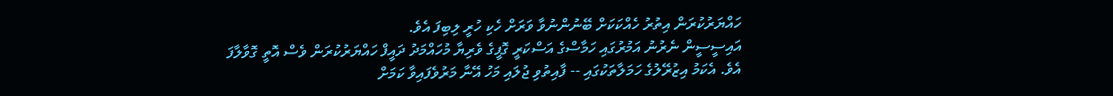ހައްޔަރުކުރަން އިތުރު ހެއްކަކަށް ބޭނުންނުވާ ވަރަށް ހެކި ހުރީ ލިބިފަ އެވެ.
އައިސީސީން ނެރުނު އަމުރުގައި ހަމާސްގެ އަސްކަރީ ގޮފީގެ ވެރިޔާ މުހައްމަދު ދައީފް ހައްޔަރުކުރަން ވެސް އޮތީ ގޮވާލާފަ އެވެ. އެކަމު އިޒުރޭލުގެ ހަމަލާތަކުގައި -- ފާއިތުވި ޖުލައި މަހު އޭނާ މަރުވެފައިވާ ކަމަށް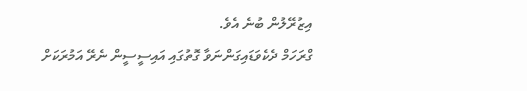އިޒުރޭލުން ބުނެ އެވެ.
ގްރަހަމް ދެކެވަޑައިގަންނަވާ ގޮތުގައި އައިސީސީން ނެރޭ އަމުރަކަށް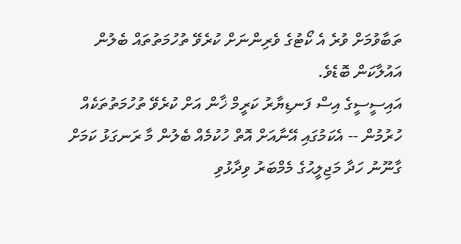ތަބާވުމަށް ވުރެ އެ ކޯޓުގެ ވެރިންނަށް ކުރެވޭ ތުހުމަތުތައް ބެލުން އައުލާކަން ބޮޑެވެ.
އައިސީސީގެ އިސް ފަނޑިޔާރު ކަރީމް ޚާން އަށް ކުރެވޭ ތުހުމަތުތަކެއް ހުރުމުން -- އެކަމުގައި އޭނާއަށް އޮތް ހުކުމެއް ބެލުން މާ ރަނގަޅު ކަމަށް ގާނޫނު ހަދާ މަޖިލީޙުގެ މެމްބަރު ވިދާޅުވި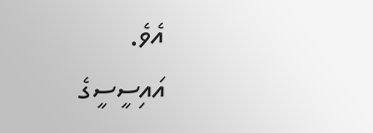އެވެ.
އައިސީސީގެ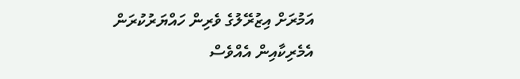އަމުރަށް އިޒުރޭލުގެ ވެރިން ހައްޔަރުކުރަން އެމެރިކާއިން އެއްވެސް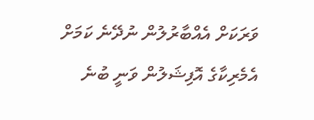ވަރަކަށް އެއްބާރުލުން ނުދޭނެ ކަމަށް އެމެރިކާގެ އޮފިޝަލުން ވަނީ ބުނެ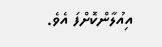އިއުލާންކޮށްފަ އެވެ.